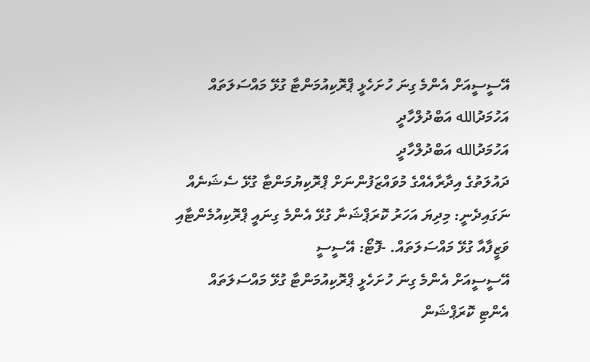އޭސީސީއަށް އެންމެ ގިނަ ހުށަހެޅީ ޕްރޮކިއުމަންޓާ ގުޅޭ މައްސަލަތައް
އަހުމަދުالله އަބްދުލްހާދީ
އަހުމަދުالله އަބްދުލްހާދީ
ދައުލަތުގެ އިދާރާއެއްގެ މުވައްޒަފުންނަށް ޕްރޮކިޔުމަންޓާ ގުޅޭ ސެޝަނެއް ނަގައިދެނީ: މިދިޔަ އަހަރު ކޮރަޕްޝަނާ ގުޅޭ އެންމެ ގިނައީ ޕްރޮކިއުމެންޓާއި ވަޒީފާއާ ގުޅޭ މައްސަލަތައް. -ފޮޓޯ: އޭސީސީ
އޭސީސީއަށް އެންމެ ގިނަ ހުށަހެޅީ ޕްރޮކިއުމަންޓާ ގުޅޭ މައްސަލަތައް
އެންޓި ކޮރަޕްޝަން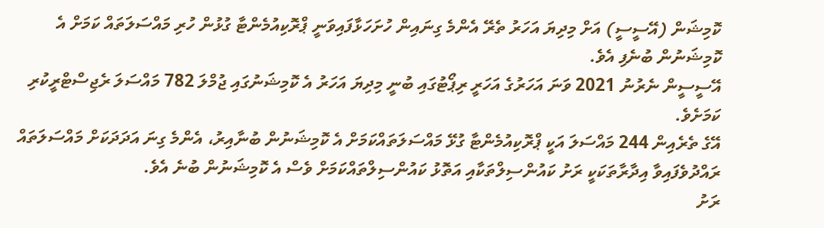ކޮމިޝަން (އޭސީސީ) އަށް މިދިޔަ އަހަރު ތެރޭ އެންމެ ގިނައިން ހުށަހަޅާފައިވަނީ ޕްރޮކިއުމެންޓާ ގުޅުން ހުރި މައްސަލަތައް ކަމަށް އެ ކޮމިޝަނުން ބުނެފި އެވެ.
އޭސީސީން ނެރުނު 2021 ވަނަ އަހަރުގެ އަހަރީ ރިޕޯޓުގައި ބުނީ މިދިޔަ އަހަރު އެ ކޮމިޝަނުގައި ޖުމްލަ 782 މައްސަލަ ރެޖިސްޓްރީކުރި ކަމަށެވެ.
އޭގެ ތެރެއިން 244 މައްސަލަ އަކީ ޕްރޮކިއުމެންޓާ ގުޅޭ މައްސަލަތައްކަމަށް އެ ކޮމިޝަނުން ބުނާއިރު، އެންމެ ގިނަ އަދަދަކަށް މައްސަލަތައް ރައްދުވެފައިވާ އިދާރާތަކަކީ ރަށު ކައުންސިލްތަކާއި އަތޮޅު ކައުންސިލްތައްކަމަށް ވެސް އެ ކޮމިޝަނުން ބުނެ އެވެ.
ރަށު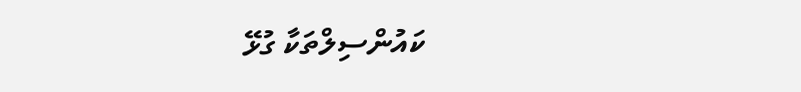ކައުންސިލްތަކާ ގުޅޭ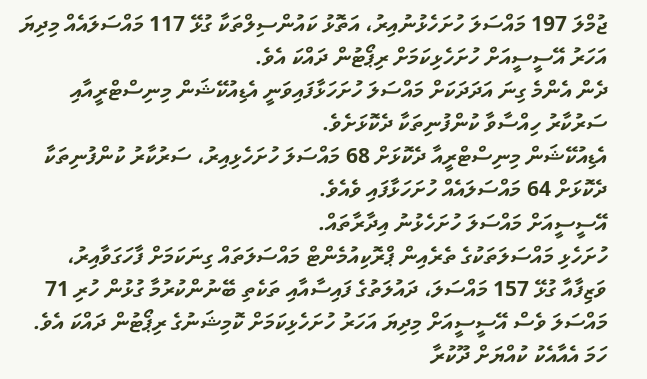ޖުމްލަ 197 މައްސަލަ ހުށަހެޅުނުއިރު، އަތޮޅު ކައުންސިލްތަކާ ގުޅޭ 117 މައްސަލައެއް މިދިޔަ އަހަރު އޭސީސީއަށް ހުށަހެޅިކަމަށް ރިޕޯޓުން ދައްކަ އެވެ.
ދެން އެންމެ ގިނަ އަދަދަކަށް މައްސަލަ ހުށަހަޅާފައިވަނީ އެޑިއުކޭޝަން މިނިސްޓްރީއާއި ސަރުކާރު ހިއްސާވާ ކުންފުނިތަކާ ދެކޮޅަށެވެ.
އެޑިއުކޭޝަން މިނިސްޓްރީއާ ދެކޮޅަށް 68 މައްސަލަ ހުށަހެޅިއިރު، ސަރުކާރު ކުންފުނިތަކާ ދެކޮޅަށް 64 މައްސަލައެއް ހުށަހަޅާފައި ވެއެވެ.
އޭސީސީއަށް މައްސަލަ ހުށަހެޅުނު އިދާރާތައް.
ހުށަހެޅި މައްސަލަތަކުގެ ތެރެއިން ޕްރޮކިއުމެންޓް މައްސަލަތައް ގިނަކަމަށް ފާހަގަވާއިރު، ވަޒިފާއާ ގުޅޭ 157 މައްސަލަ، ދައުލަތުގެ ފައިސާއާއި ތަކެތި ބޭނުންކުރުމާ ގުޅުން ހުރި 71 މައްސަލަ ވެސް އޭސީސީއަށް މިދިޔަ އަހަރު ހުށަހެޅިކަމަށް ކޮމިޝަނުގެ ރިޕޯޓުން ދައްކަ އެވެ.
ހަމަ އެއާއެކު ކުއްޔަށް ދޫކުރާ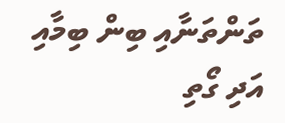ތަންތަނާއި ބިން ބިމާއި އަދި ގޯތި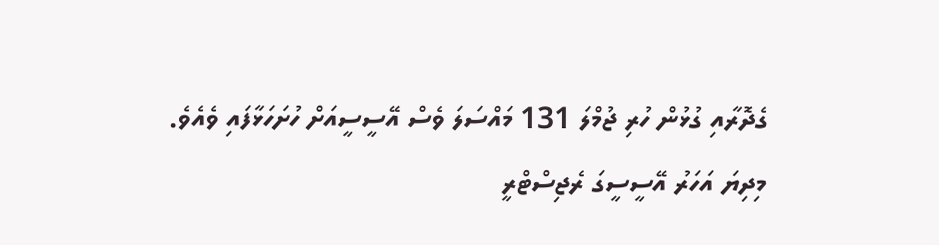ގެދޮރާއި ގުޅުން ހުރި ޖުމްލަ 131 މައްސަލަ ވެސް އޭސީސީއަށް ހުށަހަޅާފައި ވެއެވެ.
މިދިޔަ އަހަރު އޭސީސީގަ ރެޖިސްޓްރީ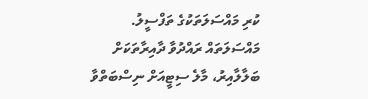ކުރި މައްސަލަތަކުގެ ތަފްސީލު.
މައްސަލަތައް ރައްދުވާ ދާއިރާތަކަށް ބަލާލާއިރު، މާލެ ސިޓީއަށް ނިސްބަތްވާ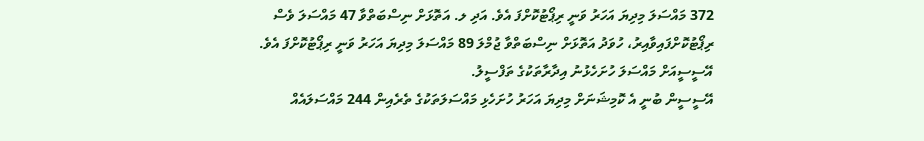372 މައްސަލަ މިދިޔަ އަހަރު ވަނީ ރިޕޯޓުކޮށްފަ އެވެ. އަދި ލ. އަތޮޅަށް ނިސްބަތްވާ 47 މައްސަލަ ވެސް ރިޕޯޓުކޮށްފައިވާއިރު، ހުވަދު އަތޮޅަށް ނިސްބަތްވާ ޖުމްލަ 89 މައްސަލަ މިދިޔަ އަހަރު ވަނީ ރިޕޯޓުކޮށްފަ އެވެ.
އޭސީސީއަށް މައްސަލަ ހުށަހެޅުނު އިދާރާތަކުގެ ތަފްސީލު.
އޭސީސީން ބުނީ އެ ކޮމިޝަނަށް މިދިޔަ އަހަރު ހުށަހެޅި މައްސަލަތަކުގެ ތެރެއިން 244 މައްސަލައެއް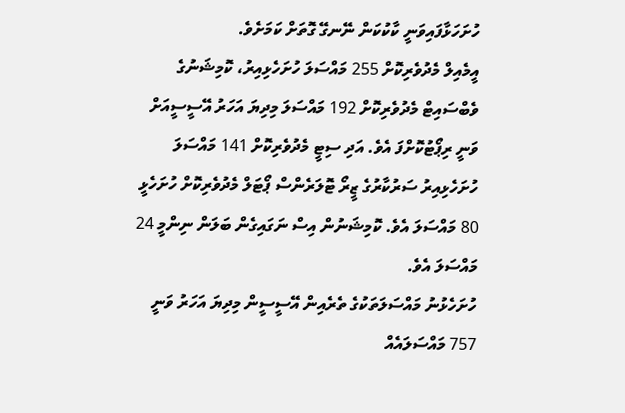ހުށަހަޅާފައިވަނީ ކާކުކަން ނޭނގޭ ގޮތަށް ކަމަށެވެ.
އީމެއިލް މެދުވެރިކޮށް 255 މައްސަލަ ހުށަހެޅިއިރު، ކޮމިޝަނުގެ ވެބްސައިޓް މެދުވެރިކޮށް 192 މައްސަލަ މިދިޔަ އަހަރު އޭސީސީއަށް ވަނީ ރިޕޯޓުކޮށްފަ އެވެ. އަދި ސިޓީ މެދުވެރިކޮށް 141 މައްސަލަ ހުށަހެޅިއިރު ސަރުކާރުގެ ޒީރޯ ޓޮލަރެންސް ޕޯޓަލް މެދުވެރިކޮށް ހުށަހެޅީ 80 މައްސަލަ އެވެ. ކޮމިޝަނުން އިސް ނަގައިގެން ބަލަން ނިންމީ 24 މައްސަލަ އެވެ.
ހުށަހެޅުނު މައްސަލަތަކުގެ ތެރެއިން އޭސީސީން މިދިޔަ އަހަރު ވަނީ 757 މައްސަލައެއް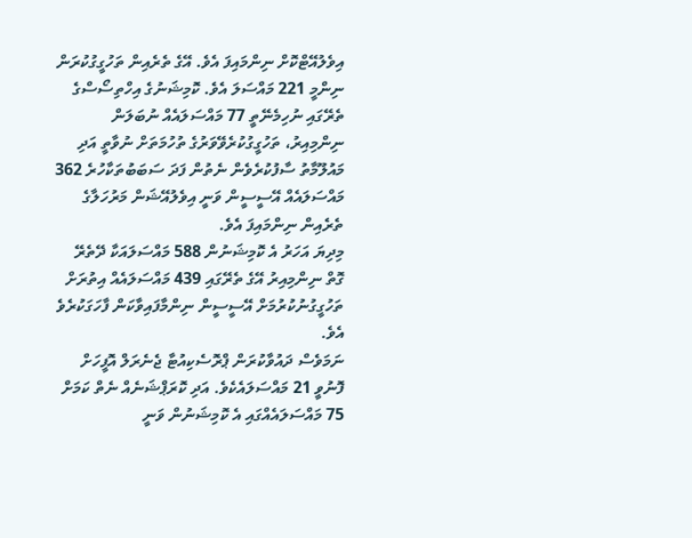އިވެލުއޭޓްކޮށް ނިންމައިފަ އެވެ. އޭގެ ތެރެއިން ތަހުގީގުކުރަން ނިންމީ 221 މައްސަލަ އެވެ. ކޮމިޝަނުގެ އިހްތިސޯސްގެ ތެރޭގައި ނުހިމެނޭތީ 77 މައްސަލައެއް ނުބަލަން ނިންމިއިރު، ތަހުގީގުކުރެވޭވަރުގެ ތުހުމަތަށް ނުވާތީ އަދި މައުލޫމާތު ސާފުކުރެވެން ނެތުން ފަދަ ސަބަބުތަކާހުރެ 362 މައްސަލައެއް އޭސީސީން ވަނީ އިވެލުއޭޝަން މަރުހަލާގެ ތެރެއިން ނިންމައިފަ އެވެ.
މިދިޔަ އަހަރު އެ ކޮމިޝަނުން 588 މައްސަލައަކާ ދޭތެރޭ ގޮތް ނިންމިއިރު އޭގެ ތެރޭގައި 439 މައްސަލައެއް އިތުރަށް ތަހުގީގުނުކުރުމަށް އޭސީސީން ނިންމާފައިވާކަން ފާހަގަކުރެވެ އެވެ.
ނަމަވެސް ދައުވާކުރަން ޕްރޮސެކިއުޓާ ޖެނެރަލް އޮފީހަށް ފޮނުވީ 21 މައްސަލައެކެވެ. އަދި ކޮރަޕްޝަނެއް ނެތް ކަމަށް 75 މައްސަލައެއްގައި އެ ކޮމިޝަނުން ވަނީ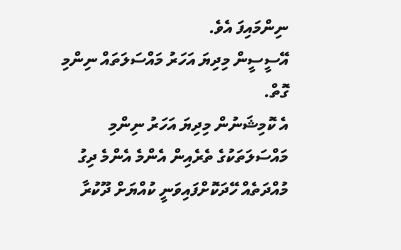ނިންމައިފަ އެވެ.
އޭސީސީން މިދިޔަ އަހަރު މައްސަލަތައް ނިންމި ގޮތް.
އެ ކޮމިޝަނުން މިދިޔަ އަހަރު ނިންމި މައްސަލަތަކުގެ ތެރެއިން އެންމެ އެންމެ ދިގު މުއްދަތެއް ހޭދަކޮށްފައިވަނީ ކުއްޔަށް ދޫކުރާ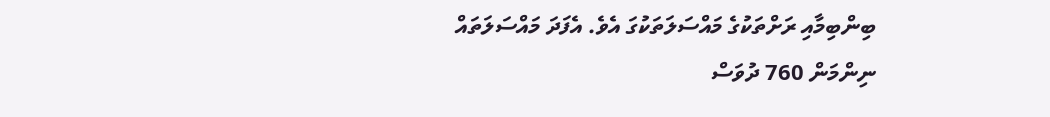ބިންބިމާއި ރަށްތަކުގެ މައްސަލަތަކުގަ އެވެ. އެފަދަ މައްސަލަތައް ނިންމަން 760 ދުވަސް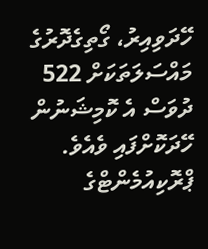ހޭދަވިއިރު، ގޯތިގެދޮރުގެ މައްސަލަތަކަށް 522 ދުވަސް އެ ކޮމިޝަނުން ހޭދަކޮށްފައި ވެއެވެ.
ޕްރޮކިއުމެންޓްގެ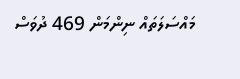މައްސަލަތައް ނިންމަން 469 ދުވަސް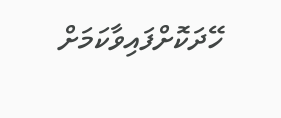ހޭދަކޮށްފައިވާކަމަށް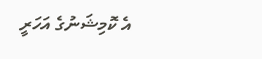އެ ކޮމިޝަނުގެ އަހަރީ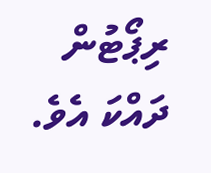ރިޕޯޓުން ދައްކަ އެވެ.